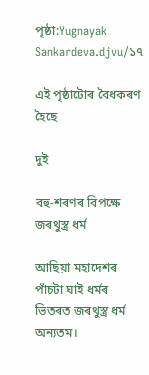পৃষ্ঠা:Yugnayak Sankardeva.djvu/১৭

এই পৃষ্ঠাটোৰ বৈধকৰণ হৈছে

দুই

বহু-শৰণৰ বিপক্ষে জৰথুস্ত্ৰ ধৰ্ম

আছিয়া মহাদেশৰ পাঁচটা ঘাই ধৰ্মৰ ভিতৰত জৰথুস্ত্ৰ ধৰ্ম অন্যতম।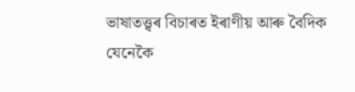ভাষাতত্ত্বৰ বিচাৰত ইৰাণীয় আৰু বৈদিক যেনেকৈ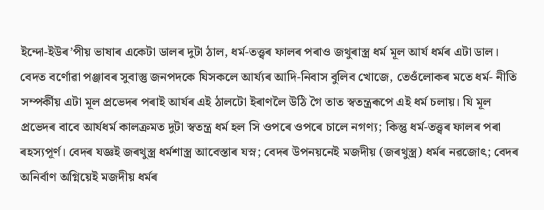ইন্দো-ইউৰ’পীয় ভাষাৰ একেটা ডালৰ দুটা ঠাল, ধৰ্ম-তত্ত্বৰ ফালৰ পৰাও জথুৰাস্ত্ৰ ধৰ্ম মূল আৰ্য ধৰ্মৰ এটা ডাল। বেদত বৰ্ণোৱা পঞ্জাবৰ সুবাস্তু জনপদকে যিসকলে আৰ্য্যৰ আদি-নিবাস বুলিব খোজে, তেওঁলোকৰ মতে ধৰ্ম- নীতি সম্পৰ্কীয় এটা মূল প্ৰভেদৰ পৰাই আৰ্যৰ এই ঠালটো ইৰাণলৈ উঠি গৈ তাত স্বতন্ত্ৰৰূপে এই ধৰ্ম চলায়। যি মূল প্ৰভেদৰ বাবে আৰ্যধৰ্ম কালক্ৰমত দুটা স্বতন্ত্ৰ ধৰ্ম হল সি ওপৰে ওপৰে চালে নগণ্য; কিন্তু ধৰ্ম-তত্ত্বৰ ফালৰ পৰা ৰহস্যপূৰ্ণ। বেদৰ যজ্ঞই জৰথুস্ত্ৰ ধৰ্মশাস্ত্ৰ আবেস্তাৰ যস্ন; বেদৰ উপনয়নেই মজদীয় (জৰথুস্ত্ৰ) ধৰ্মৰ নৱজোৎ; বেদৰ অনিৰ্বাণ অগ্নিয়েই মজদীয় ধৰ্মৰ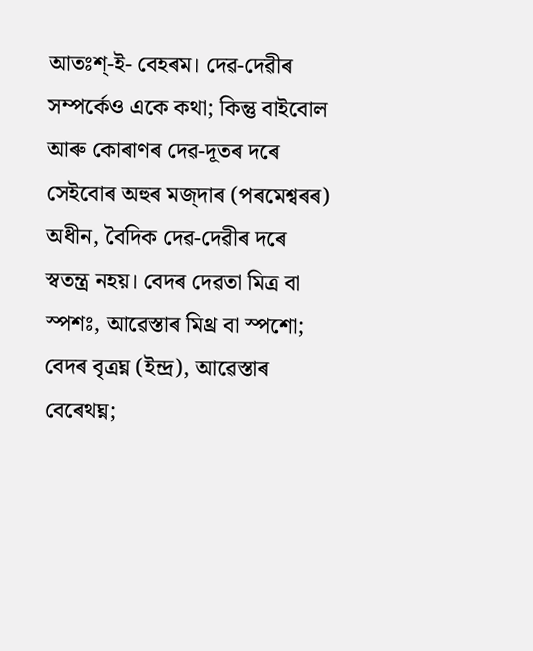আতঃশ্‌-ই- বেহৰম। দেৱ-দেৱীৰ সম্পৰ্কেও একে কথা; কিন্তু বাইবোল আৰু কোৰাণৰ দেৱ-দূতৰ দৰে সেইবোৰ অহুৰ মজ্‌দাৰ (পৰমেশ্বৰৰ) অধীন, বৈদিক দেৱ-দেৱীৰ দৰে স্বতন্ত্ৰ নহয়। বেদৰ দেৱতা মিত্ৰ বা স্পশঃ, আৱেস্তাৰ মিথ্ৰ বা স্পশো; বেদৰ বৃত্ৰঘ্ন (ইন্দ্ৰ), আৱেস্তাৰ বেৰেথঘ্ন;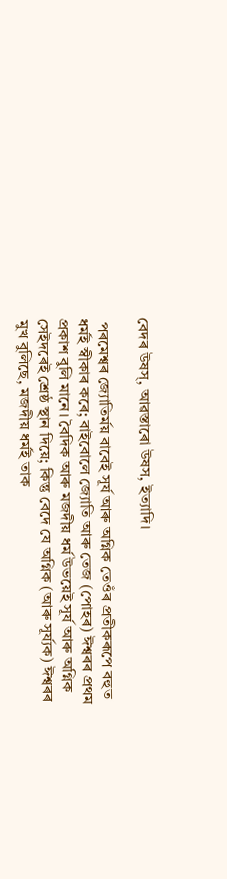বেদৰ উষস্‌, আৱস্তাৰো উষস, ইত্যাদি।

 পৰমেশ্বৰ জ্যোতিৰ্ময় বাবেই সূৰ্য আৰু অগ্নিক তেওঁৰ প্ৰতীকৰূপে বহুত ধৰ্মই স্বীকাৰ কৰে; বাইবোলে জ্যোতি আৰু তেজ (পোহৰ) ঈশ্বৰৰ প্ৰথম প্ৰকাশ বুলি মানে। বৈদিক আৰু মজদীয় ধৰ্ম উভয়েই সূৰ্য আৰু অগ্নিক সেইদৰেই শ্ৰেষ্ঠ স্থান দিয়ে; কিন্তু বেদে যে অগ্নিক (আৰু সূৰ্য্যক) ঈশ্বৰৰ মুখ বুলিছে, মজদীয় ধৰ্মই তাক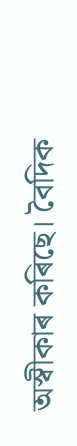অস্বীকাৰ কৰিছে। বৈদিক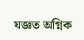যজ্ঞত অগ্নিক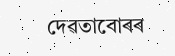দেৱতাবোৰৰ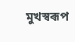মুখস্বৰূপ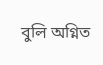বুলি অগ্নিত